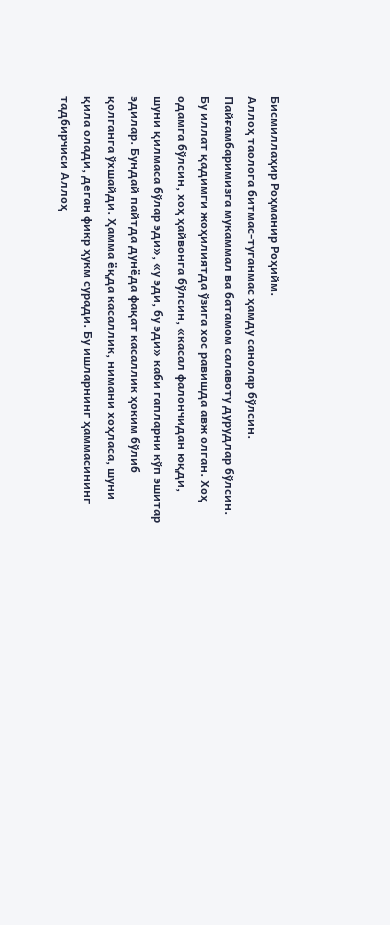Бисмиллаҳир Роҳманир Роҳийм.
Аллоҳ таолога битмас-туганмас ҳамду санолар бўлсин.
Пайғамбаримизга мукаммал ва батамом салавоту дурудлар бўлсин.
Бу иллат қадимги жоҳилиятда ўзига хос равишда авж олган. Хоҳ одамга бўлсин, хоҳ ҳайвонга бўлсин, «касал фалончидан юқди, шуни қилмаса бўлар эди», «у эди, бу эди» каби гапларни кўп эшитар эдилар. Бундай пайтда дунёда фақат касаллик ҳоким бўлиб қолганга ўхшайди. Ҳамма ёқда касаллик, нимани хоҳласа, шуни қила олади, деган фикр ҳукм суради. Бу ишларнинг ҳаммасининг тадбирчиси Аллоҳ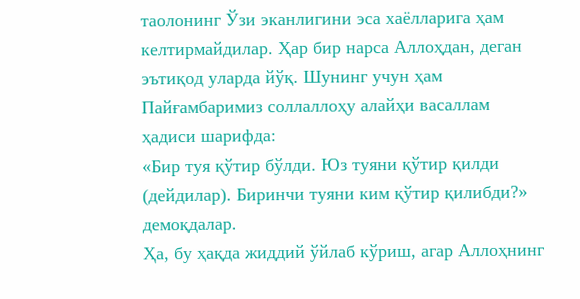таолонинг Ўзи эканлигини эса хаёлларига ҳам келтирмайдилар. Ҳар бир нарса Аллоҳдан, деган эътиқод уларда йўқ. Шунинг учун ҳам Пайғамбаримиз соллаллоҳу алайҳи васаллам ҳадиси шарифда:
«Бир туя қўтир бўлди. Юз туяни қўтир қилди (дейдилар). Биринчи туяни ким қўтир қилибди?» демоқдалар.
Ҳа, бу ҳақда жиддий ўйлаб кўриш, агар Аллоҳнинг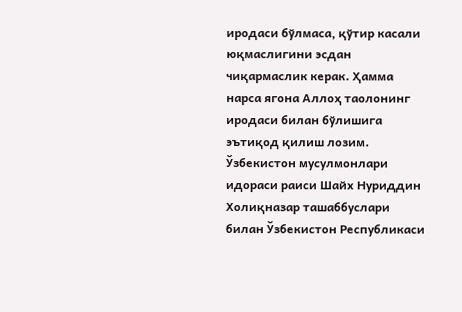иродаси бўлмаса, қўтир касали юқмаслигини эсдан чиқармаслик керак. Ҳамма нарса ягона Аллоҳ таолонинг иродаси билан бўлишига эътиқод қилиш лозим.
Ўзбекистон мусулмонлари идораси раиси Шайх Нуриддин Холиқназар ташаббуслари билан Ўзбекистон Республикаси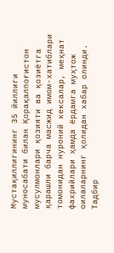Мустақиллигининг 35 йиллиги муносабати билан Қорақалпоғистон мусулмонлари қозияти ва қозиётга қарашли барча масжид имом-хатиблари томонидан нуроний кексалар, меҳнат фахрийлари ҳамда ёрдамга муҳтож оилаларнинг ҳолидан хабар олинди. Тадбир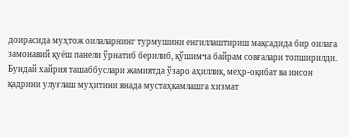доирасида муҳтож оилаларнинг турмушини енгиллаштириш мақсадида бир оилага замонавий қуёш панели ўрнатиб берилиб, қўшимча байрам совғалари топширилди. Бундай хайрия ташаббуслари жамиятда ўзаро аҳиллик, меҳр-оқибат ва инсон қадрини улуғлаш муҳитини янада мустаҳкамлашга хизмат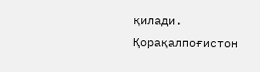қилади.
Қорақалпоғистон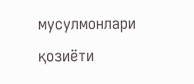мусулмонлари қозиёти